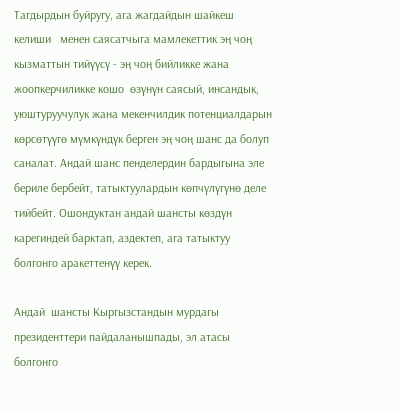Тагдырдын буйругу, ага жагдайдын шайкеш  келиши   менен саясатчыга мамлекеттик эң чоң кызматтын тийүүсү - эң чоң бийликке жана жоопкерчиликке кошо  өзүнүн саясый, инсандык, уюштуруучулук жана мекенчилдик потенциалдарын көрсөтүүгө мүмкүндүк берген эң чоң шанс да болуп саналат. Андай шанс пенделердин бардыгына эле бериле бербейт, татыктуулардын көпчүлүгүнө деле тийбейт. Ошондуктан андай шансты көздүн карегиндей барктап, аздектеп, ага татыктуу болгонго аракеттенүү керек.

Андай  шансты Кыргызстандын мурдагы президенттери пайдаланышпады, эл атасы болгонго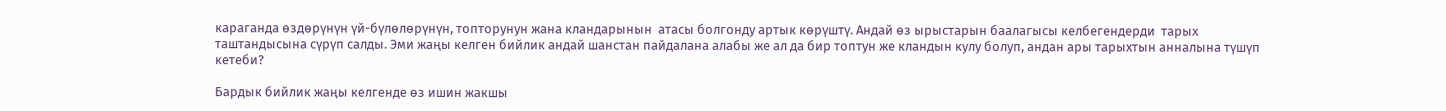караганда өздөрүнүн үй-бүлөлөрүнүн, топторунун жана кландарынын  атасы болгонду артык көрүштү. Андай өз ырыстарын баалагысы келбегендерди  тарых таштандысына сүрүп салды. Эми жаңы келген бийлик андай шанстан пайдалана алабы же ал да бир топтун же кландын кулу болуп, андан ары тарыхтын анналына түшүп кетеби?

Бардык бийлик жаңы келгенде өз ишин жакшы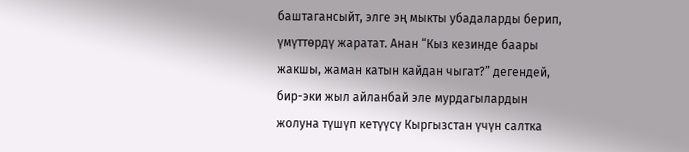баштагансыйт, элге эң мыкты убадаларды берип, үмүттөрдү жаратат. Анан “Кыз кезинде баары жакшы, жаман катын кайдан чыгат?” дегендей, бир-эки жыл айланбай эле мурдагылардын жолуна түшүп кетүүсү Кыргызстан үчүн салтка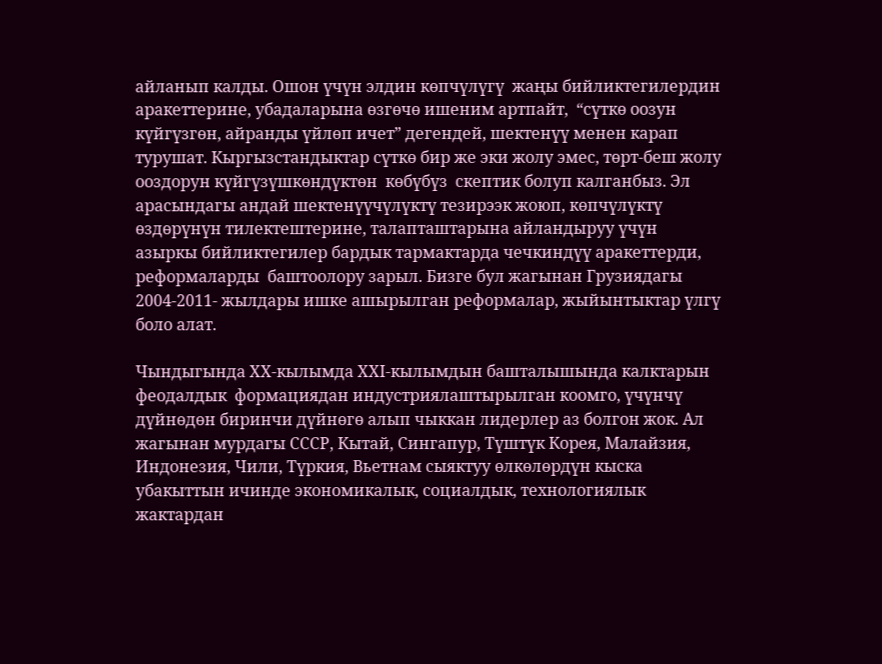айланып калды. Ошон үчүн элдин көпчүлүгү  жаңы бийликтегилердин аракеттерине, убадаларына өзгөчө ишеним артпайт,  “сүткө оозун күйгүзгөн, айранды үйлөп ичет” дегендей, шектенүү менен карап турушат. Кыргызстандыктар сүткө бир же эки жолу эмес, төрт-беш жолу  ооздорун күйгүзүшкөндүктөн  көбүбүз  скептик болуп калганбыз. Эл арасындагы андай шектенүүчүлүктү тезирээк жоюп, көпчүлүктү өздөрүнүн тилектештерине, талапташтарына айландыруу үчүн азыркы бийликтегилер бардык тармактарда чечкиндүү аракеттерди, реформаларды  баштоолору зарыл. Бизге бул жагынан Грузиядагы 2004-2011- жылдары ишке ашырылган реформалар, жыйынтыктар үлгү боло алат.

Чындыгында ХХ-кылымда ХХI-кылымдын башталышында калктарын феодалдык  формациядан индустриялаштырылган коомго, үчүнчү дүйнөдөн биринчи дүйнөгө алып чыккан лидерлер аз болгон жок. Ал жагынан мурдагы СССР, Кытай, Сингапур, Түштүк Корея, Малайзия, Индонезия, Чили, Түркия, Вьетнам сыяктуу өлкөлөрдүн кыска убакыттын ичинде экономикалык, социалдык, технологиялык жактардан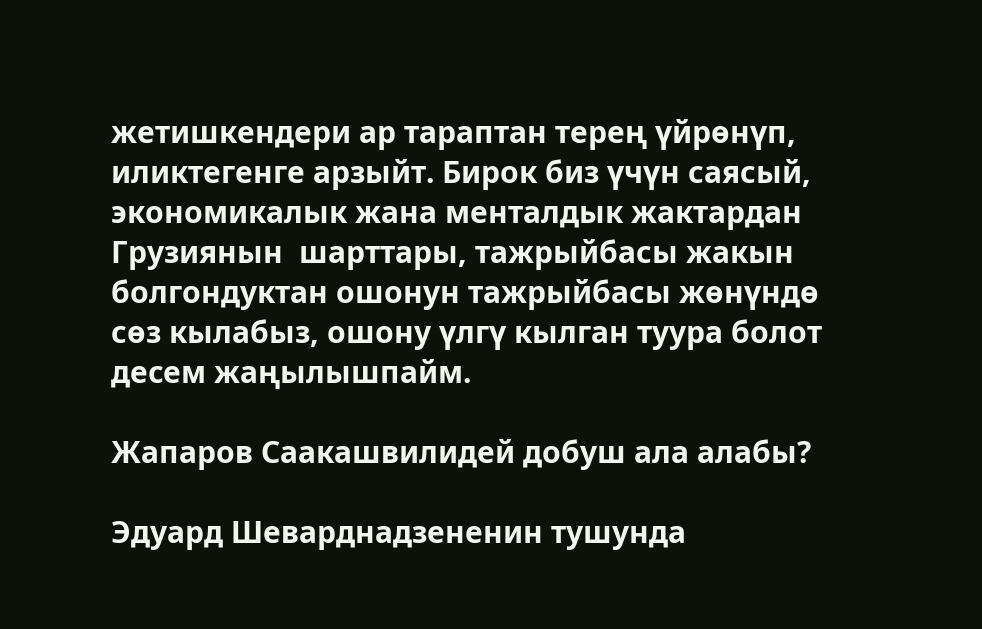жетишкендери ар тараптан терең үйрөнүп, иликтегенге арзыйт. Бирок биз үчүн саясый, экономикалык жана менталдык жактардан Грузиянын  шарттары, тажрыйбасы жакын болгондуктан ошонун тажрыйбасы жөнүндө сөз кылабыз, ошону үлгү кылган туура болот деcем жаңылышпайм.

Жапаров Саакашвилидей добуш ала алабы?

Эдуард Шеварднадзененин тушунда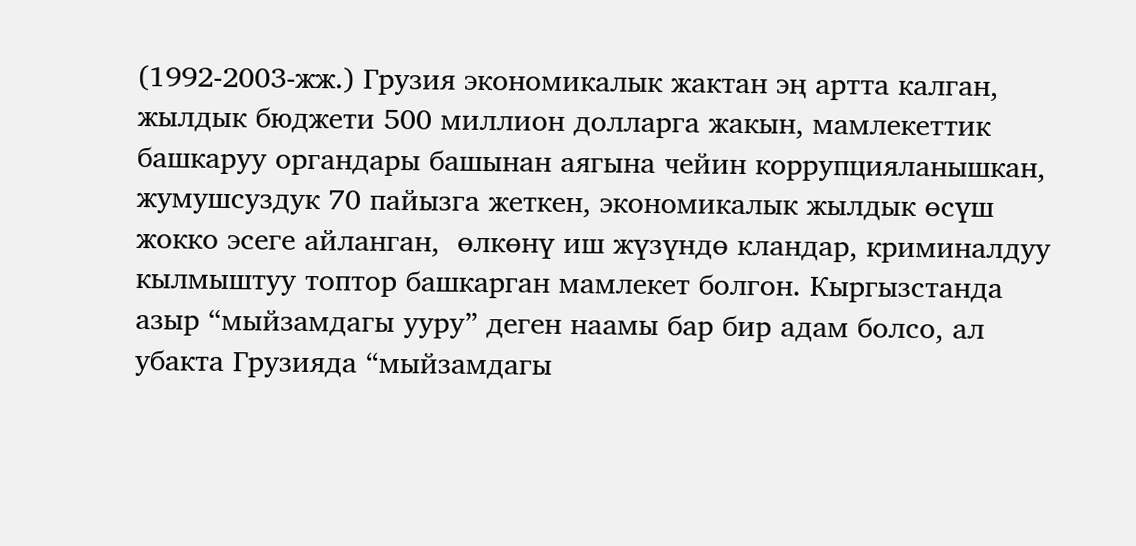(1992-2003-жж.) Грузия экономикалык жактан эң артта калган, жылдык бюджети 500 миллион долларга жакын, мамлекеттик башкаруу органдары башынан аягына чейин коррупцияланышкан, жумушсуздук 70 пайызга жеткен, экономикалык жылдык өсүш жокко эсеге айланган,  өлкөнү иш жүзүндө кландар, криминалдуу кылмыштуу топтор башкарган мамлекет болгон. Кыргызстанда азыр “мыйзамдагы ууру” деген наамы бар бир адам болсо, ал убакта Грузияда “мыйзамдагы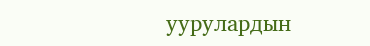уурулардын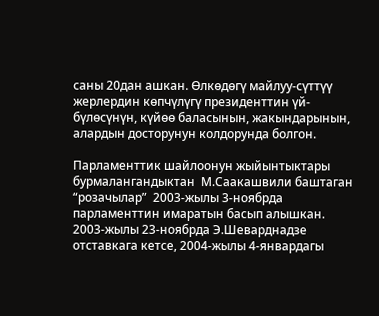саны 20дан ашкан. Өлкөдөгү майлуу-сүттүү  жерлердин көпчүлүгү президенттин үй-бүлөсүнүн, күйөө баласынын, жакындарынын, алардын досторунун колдорунда болгон.

Парламенттик шайлоонун жыйынтыктары бурмалангандыктан  М.Саакашвили баштаган “розачылар”  2003-жылы 3-ноябрда парламенттин имаратын басып алышкан. 2003-жылы 23-ноябрда Э.Шеварднадзе отставкага кетсе, 2004-жылы 4-январдагы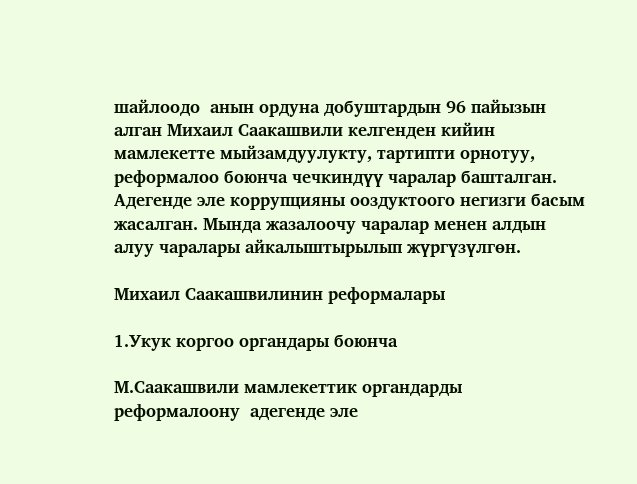шайлоодо  анын ордуна добуштардын 96 пайызын алган Михаил Саакашвили келгенден кийин мамлекетте мыйзамдуулукту, тартипти орнотуу, реформалоо боюнча чечкиндүү чаралар башталган. Адегенде эле коррупцияны ооздуктоого негизги басым жасалган. Мында жазалоочу чаралар менен алдын алуу чаралары айкалыштырылып жүргүзүлгөн.

Михаил Саакашвилинин реформалары

1.Укук коргоо органдары боюнча

М.Саакашвили мамлекеттик органдарды реформалоону  адегенде эле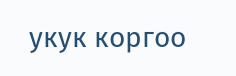укук коргоо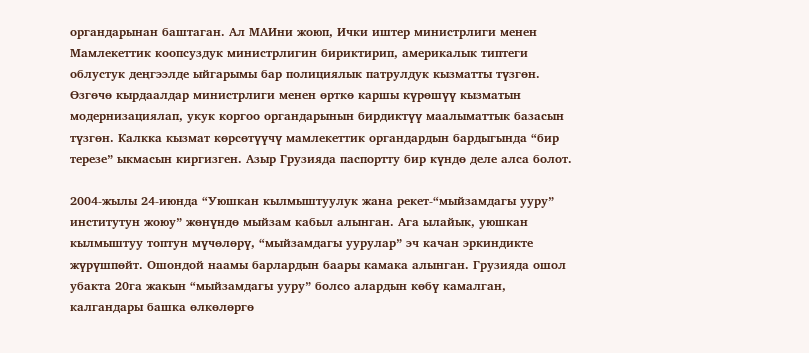органдарынан баштаган. Ал МАИни жоюп, Ички иштер министрлиги менен Мамлекеттик коопсуздук министрлигин бириктирип, америкалык типтеги облустук деңгээлде ыйгарымы бар полициялык патрулдук кызматты түзгөн. Өзгөчө кырдаалдар министрлиги менен өрткө каршы күрөшүү кызматын модернизациялап, укук коргоо органдарынын бирдиктүү маалыматтык базасын түзгөн. Калкка кызмат көрсөтүүчү мамлекеттик органдардын бардыгында “бир терезе” ыкмасын киргизген. Азыр Грузияда паспортту бир күндө деле алса болот.

2004-жылы 24-июнда “Уюшкан кылмыштуулук жана рекет-“мыйзамдагы ууру” институтун жоюу” жөнүндө мыйзам кабыл алынган. Ага ылайык, уюшкан кылмыштуу топтун мүчөлөрү, “мыйзамдагы уурулар” эч качан эркиндикте жүрүшпөйт. Ошондой наамы барлардын баары камака алынган. Грузияда ошол убакта 20га жакын “мыйзамдагы ууру” болсо алардын көбү камалган, калгандары башка өлкөлөргө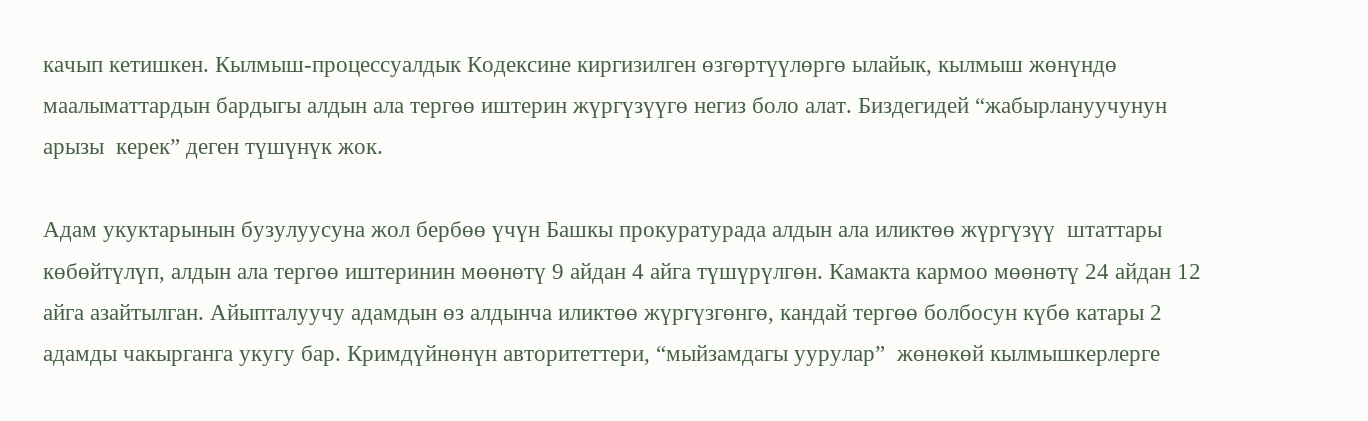качып кетишкен. Кылмыш-процессуалдык Кодексине киргизилген өзгөртүүлөргө ылайык, кылмыш жөнүндө  маалыматтардын бардыгы алдын ала тергөө иштерин жүргүзүүгө негиз боло алат. Биздегидей “жабырлануучунун арызы  керек” деген түшүнүк жок.

Адам укуктарынын бузулуусуна жол бербөө үчүн Башкы прокуратурада алдын ала иликтөө жүргүзүү  штаттары көбөйтүлүп, алдын ала тергөө иштеринин мөөнөтү 9 айдан 4 айга түшүрүлгөн. Камакта кармоо мөөнөтү 24 айдан 12 айга азайтылган. Айыпталуучу адамдын өз алдынча иликтөө жүргүзгөнгө, кандай тергөө болбосун күбө катары 2 адамды чакырганга укугу бар. Кримдүйнөнүн авторитеттери, “мыйзамдагы уурулар”  жөнөкөй кылмышкерлерге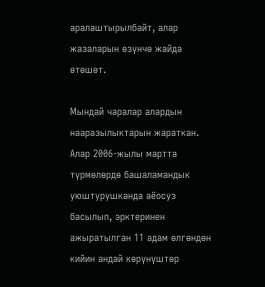аралаштырылбайт, алар жазаларын өзүнчө жайда өтөшөт.

Мындай чаралар алардын нааразылыктарын жараткан. Алар 2006-жылы мартта түрмөлөрдө башаламандык уюштурушканда аёосуз басылып, эрктеринен ажыратылган 11 адам өлгөндөн кийин андай көрүнүштөр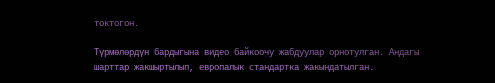токтогон.

Түрмөлөрдүн бардыгына видео байкоочу жабдуулар орнотулган. Андагы шарттар жакшыртылып, европалык стандартка жакындатылган.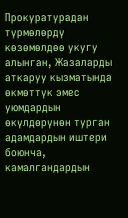Прокуратурадан түрмөлөрдү көзөмөлдөө укугу алынган, Жазаларды аткаруу кызматында өкмөттүк эмес уюмдардын өкүлдөрүнөн турган адамдардын иштери боюнча, камалгандардын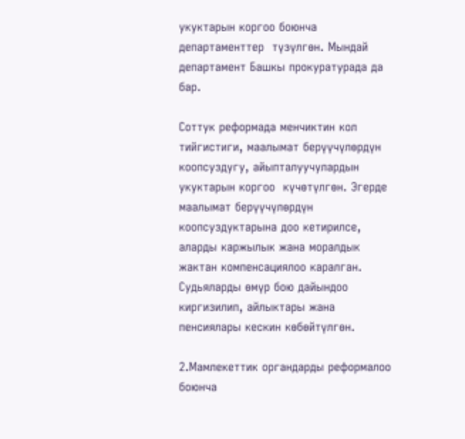укуктарын коргоо боюнча  департаменттер  түзүлгөн. Мындай департамент Башкы прокуратурада да бар.

Соттук реформада менчиктин кол тийгистиги, маалымат берүүчүлөрдүн коопсуздугу, айыпталуучулардын укуктарын коргоо  күчөтүлгөн. Эгерде маалымат берүүчүлөрдүн коопсуздуктарына доо кетирилсе, аларды каржылык жана моралдык жактан компенсациялоо каралган. Судьяларды өмүр бою дайындоо киргизилип, айлыктары жана пенсиялары кескин көбөйтүлгөн.

2.Мамлекеттик органдарды реформалоо боюнча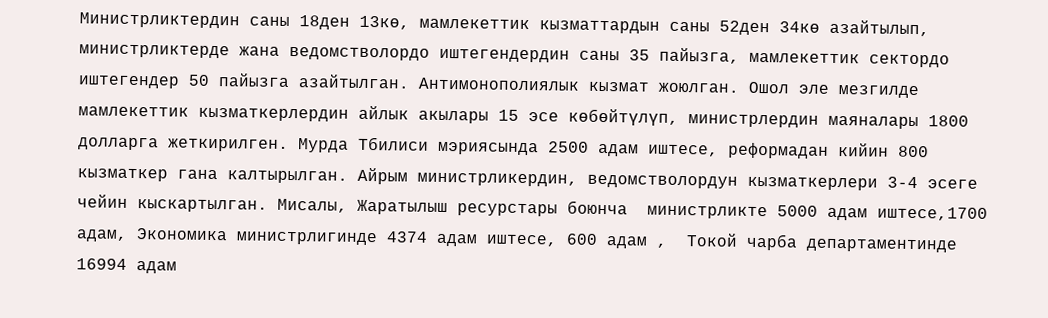Министрликтердин саны 18ден 13кө, мамлекеттик кызматтардын саны 52ден 34кө азайтылып, министрликтерде жана ведомстволордо иштегендердин саны 35 пайызга, мамлекеттик сектордо иштегендер 50 пайызга азайтылган. Антимонополиялык кызмат жоюлган. Ошол эле мезгилде мамлекеттик кызматкерлердин айлык акылары 15 эсе көбөйтүлүп, министрлердин маяналары 1800 долларга жеткирилген. Мурда Тбилиси мэриясында 2500 адам иштесе, реформадан кийин 800 кызматкер гана калтырылган. Айрым министрликердин, ведомстволордун кызматкерлери 3-4 эсеге чейин кыскартылган. Мисалы, Жаратылыш ресурстары боюнча  министрликте 5000 адам иштесе,1700 адам, Экономика министрлигинде 4374 адам иштесе, 600 адам ,  Токой чарба департаментинде 16994 адам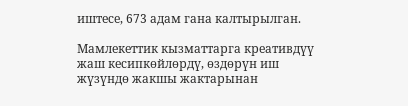иштесе, 673 адам гана калтырылган.

Мамлекеттик кызматтарга креативдүү жаш кесипкөйлөрдү, өздөрүн иш жүзүндө жакшы жактарынан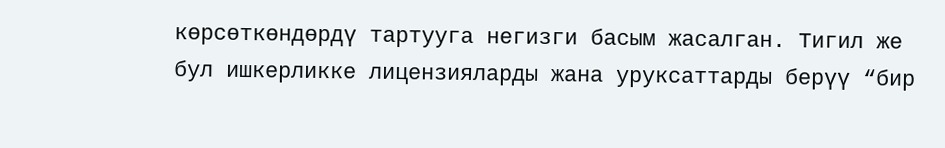көрсөткөндөрдү тартууга негизги басым жасалган. Тигил же бул ишкерликке лицензияларды жана уруксаттарды берүү “бир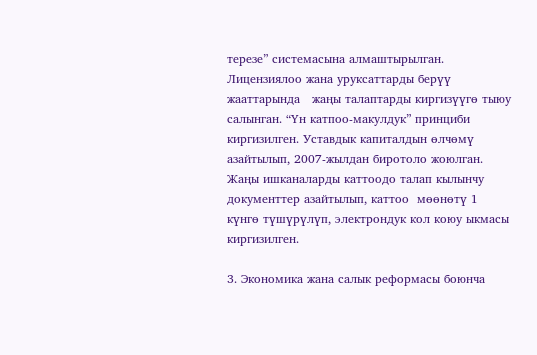терезе” системасына алмаштырылган. Лицензиялоо жана уруксаттарды берүү жааттарында   жаңы талаптарды киргизүүгө тыюу салынган. “Үн катпоо-макулдук” принциби киргизилген. Уставдык капиталдын өлчөмү азайтылып, 2007-жылдан биротоло жоюлган. Жаңы ишканаларды каттоодо талап кылынчу документтер азайтылып, каттоо  мөөнөтү 1 күнгө түшүрүлүп, электрондук кол коюу ыкмасы киргизилген.

3. Экономика жана салык реформасы боюнча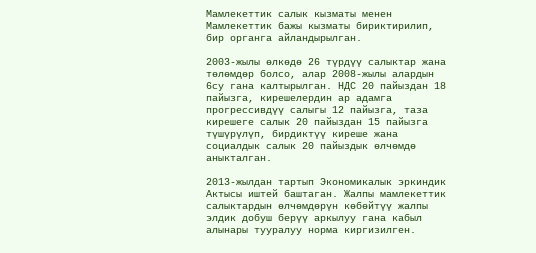Мамлекеттик салык кызматы менен Мамлекеттик бажы кызматы бириктирилип, бир органга айландырылган.

2003-жылы өлкөдө 26 түрдүү салыктар жана төлөмдөр болсо, алар 2008-жылы алардын 6су гана калтырылган. НДС 20 пайыздан 18 пайызга, кирешелердин ар адамга прогрессивдүү салыгы 12 пайызга, таза кирешеге салык 20 пайыздан 15 пайызга түшүрүлүп, бирдиктүү киреше жана социалдык салык 20 пайыздык өлчөмдө аныкталган.

2013-жылдан тартып Экономикалык эркиндик Актысы иштей баштаган. Жалпы мамлекеттик салыктардын өлчөмдөрүн көбөйтүү жалпы элдик добуш берүү аркылуу гана кабыл алынары тууралуу норма киргизилген.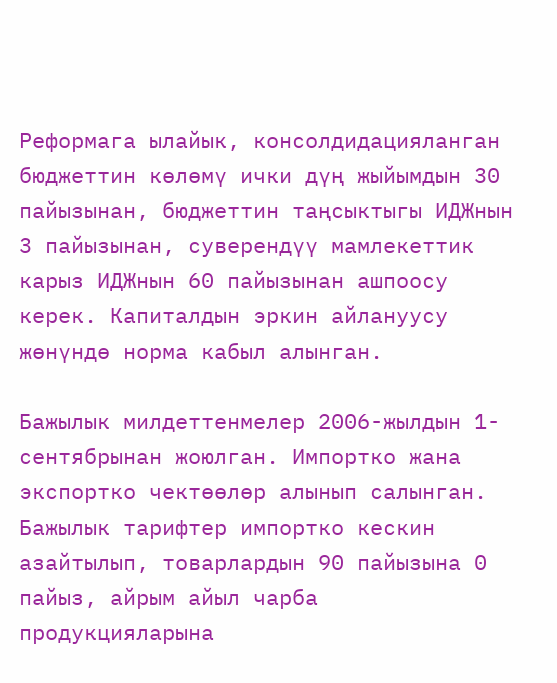Реформага ылайык, консолдидацияланган бюджеттин көлөмү ички дүң жыйымдын 30 пайызынан, бюджеттин таңсыктыгы ИДЖнын 3 пайызынан, суверендүү мамлекеттик карыз ИДЖнын 60 пайызынан ашпоосу керек. Капиталдын эркин айлануусу жөнүндө норма кабыл алынган.

Бажылык милдеттенмелер 2006-жылдын 1-сентябрынан жоюлган. Импортко жана экспортко чектөөлөр алынып салынган. Бажылык тарифтер импортко кескин азайтылып, товарлардын 90 пайызына 0 пайыз, айрым айыл чарба продукцияларына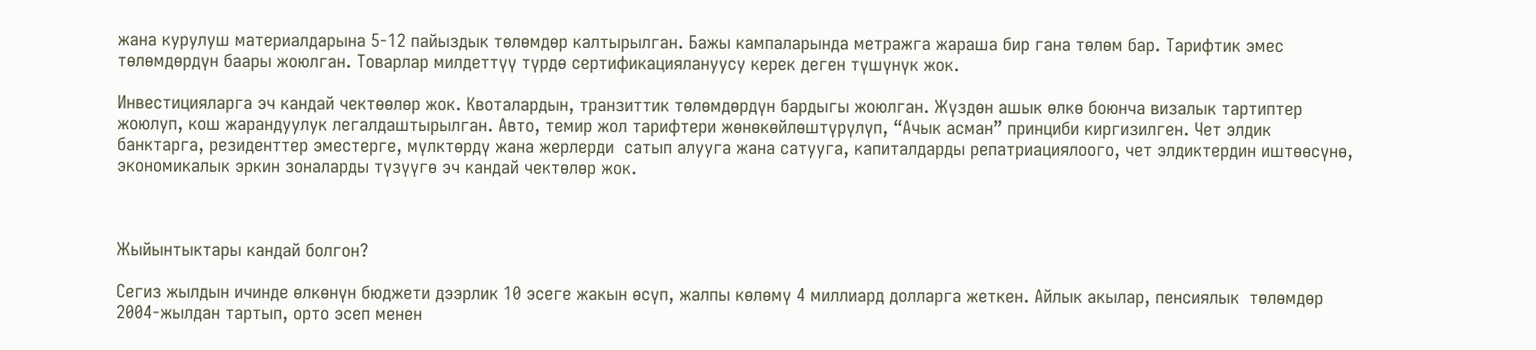жана курулуш материалдарына 5-12 пайыздык төлөмдөр калтырылган. Бажы кампаларында метражга жараша бир гана төлөм бар. Тарифтик эмес төлөмдөрдүн баары жоюлган. Товарлар милдеттүү түрдө сертификациялануусу керек деген түшүнүк жок.

Инвестицияларга эч кандай чектөөлөр жок. Квоталардын, транзиттик төлөмдөрдүн бардыгы жоюлган. Жүздөн ашык өлкө боюнча визалык тартиптер жоюлуп, кош жарандуулук легалдаштырылган. Авто, темир жол тарифтери жөнөкөйлөштүрүлүп, “Ачык асман” принциби киргизилген. Чет элдик банктарга, резиденттер эместерге, мүлктөрдү жана жерлерди  сатып алууга жана сатууга, капиталдарды репатриациялоого, чет элдиктердин иштөөсүнө, экономикалык эркин зоналарды түзүүгө эч кандай чектөлөр жок.



Жыйынтыктары кандай болгон?

Сегиз жылдын ичинде өлкөнүн бюджети дээрлик 10 эсеге жакын өсүп, жалпы көлөмү 4 миллиард долларга жеткен. Айлык акылар, пенсиялык  төлөмдөр 2004-жылдан тартып, орто эсеп менен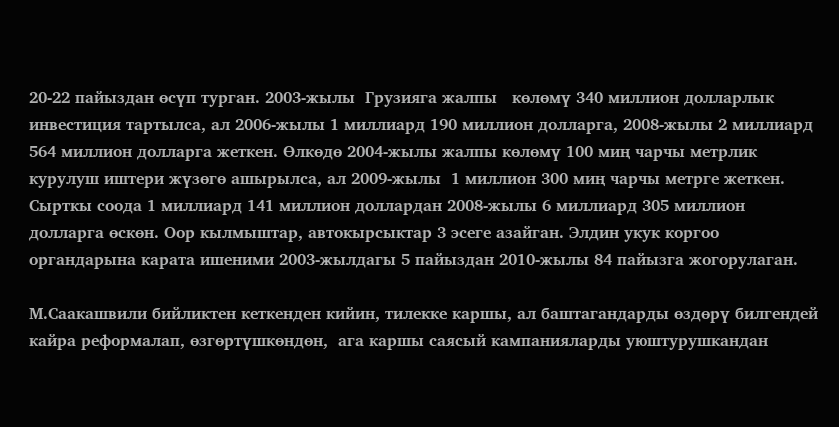20-22 пайыздан өсүп турган. 2003-жылы  Грузияга жалпы   көлөмү 340 миллион долларлык инвестиция тартылса, ал 2006-жылы 1 миллиард 190 миллион долларга, 2008-жылы 2 миллиард 564 миллион долларга жеткен. Өлкөдө 2004-жылы жалпы көлөмү 100 миң чарчы метрлик курулуш иштери жүзөгө ашырылса, ал 2009-жылы  1 миллион 300 миң чарчы метрге жеткен. Сырткы соода 1 миллиард 141 миллион доллардан 2008-жылы 6 миллиард 305 миллион долларга өскөн. Оор кылмыштар, автокырсыктар 3 эсеге азайган. Элдин укук коргоо органдарына карата ишеними 2003-жылдагы 5 пайыздан 2010-жылы 84 пайызга жогорулаган.

М.Саакашвили бийликтен кеткенден кийин, тилекке каршы, ал баштагандарды өздөрү билгендей кайра реформалап, өзгөртүшкөндөн,  ага каршы саясый кампанияларды уюштурушкандан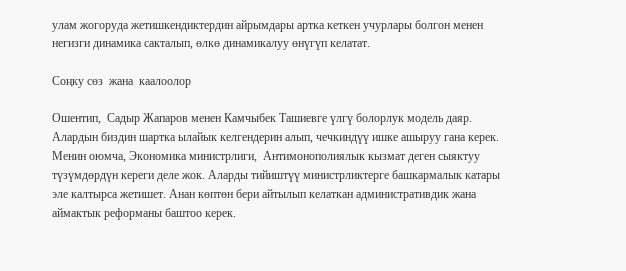улам жогоруда жетишкендиктердин айрымдары артка кеткен учурлары болгон менен негизги динамика сакталып, өлкө динамикалуу өнүгүп келатат.

Соңку сөз  жана  каалоолор

Ошентип,  Садыр Жапаров менен Камчыбек Ташиевге үлгү болорлук модель даяр. Алардын биздин шартка ылайык келгендерин алып, чечкиндүү ишке ашыруу гана керек. Менин оюмча, Экономика министрлиги,  Антимонополиялык кызмат деген сыяктуу түзүмдөрдүн кереги деле жок. Аларды тийиштүү министрликтерге башкармалык катары эле калтырса жетишет. Анан көптөн бери айтылып келаткан административдик жана аймактык реформаны баштоо керек.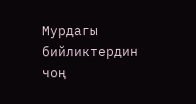Мурдагы бийликтердин чоң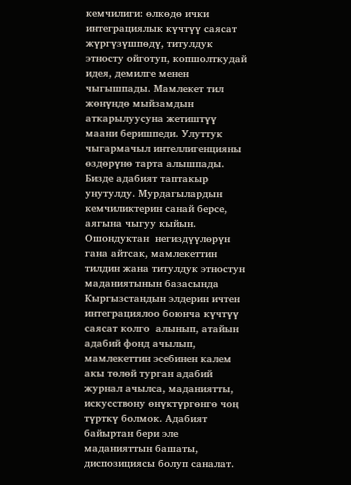кемчилиги: өлкөдө ички интеграциялык күчтүү саясат жүргүзүшпөдү, титулдук этносту ойготуп, копшолткудай идея, демилге менен чыгышпады. Мамлекет тил жөнүндө мыйзамдын аткарылуусуна жетиштүү маани беришпеди. Улуттук чыгармачыл интеллигенцияны өздөрүнө тарта алышпады. Бизде адабият таптакыр унутулду. Мурдагылардын кемчиликтерин санай берсе, аягына чыгуу кыйын.  Ошондуктан  негиздүүлөрүн гана айтсак, мамлекеттин тилдин жана титулдук этностун маданиятынын базасында Кыргызстандын элдерин ичтен интеграциялоо боюнча күчтүү саясат колго  алынып, атайын адабий фонд ачылып, мамлекеттин эсебинен калем акы төлөй турган адабий журнал ачылса, маданиятты, искусствону өнүктүргөнгө чоң түрткү болмок. Адабият байыртан бери эле маданияттын башаты, диспозициясы болуп саналат.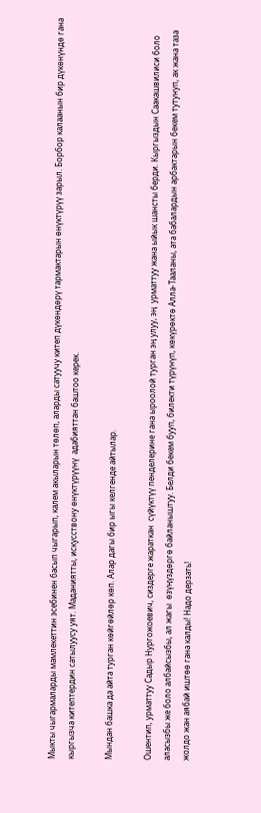Мыкты чыгармаларды мамлекеттин эсебинен басып чыгарып, калем акыларын төлөп, аларды сатуучу китеп дүкөндөрү тармактарын өнүктүрүү зарыл. Борбор калаанын бир дүкөнүндө гана кыргызча китептердин сатылуусу уят. Маданиятты, искусствону өнүктүрүүнү  адабияттан баштоо керек.

Мындан башка да айта турган көйгөйлөр көп. Алар дагы бир ыгы келгенде айтылар.

Ошентип, урматтуу Садыр Нургожоевич, сиздерге жараткан  сүйүктүү пенделерине гана ыроолой турган эң улуу, эң  урматтуу жана ыйык шансты берди. Кыргыздын Саакашвилиси боло аласызбы же боло албайсызбы, ал жагы  өзүңүздөргө байланыштуу. Белди бекем бууп, билекти түрүнүп, көкүрөктө Алла-Тааланы, ата бабалардын арбактарын бекем тутунуп, ак жана таза жолдо жан аябай иштөө гана калды! Надо дерзать!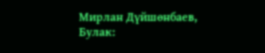Мирлан Дүйшөнбаев, Булак: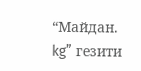“Майдан. kg” гезити